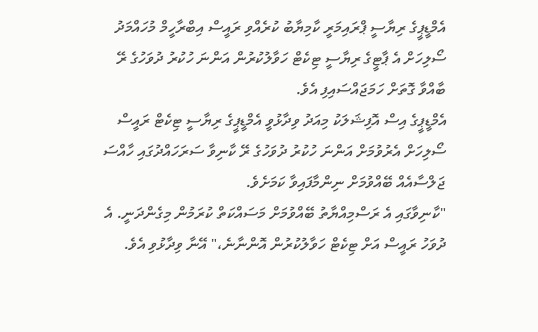އެމްޑީޕީގެ ރިޔާސީ ޕްރައިމަރީ ކާމިޔާބު ކުރެއްވި ރައީސް އިބްރާހީމް މުހައްމަދު ސޯލިހަށް އެ ޕާޓީގެ ރިޔާސީ ޓިކެޓް ހަވާލުކުރުން އަންނަ ހުކުރު ދުވަހުގެ ރޭ ބާއްވާ ގޮތަށް ހަމަޖައްސައިފި އެވެ.
އެމްޑީޕީގެ އިސް އޮފިޝަލަކު މިއަދު ވިދާޅުވީ އެމްޑީޕީގެ ރިޔާސީ ޓިކެޓް ރައީސް ސޯލިހަށް އެރުވުމަށް އަންނަ ހުކުރު ދުވަހުގެ ރޭ ކާނިވާ ސަރަހައްދުގައި ހާއްސަ ޖަލްސާއެއް ބޭއްވުމަށް ނިންމާފައިވާ ކަމަށެވެ.
"ކާނިވާގައި އެ ރަސްމިއްޔާތު ބޭއްވުމަށް މަސައްކަތް ކުރަމުން މިގެންދަނީ. އެ ދުވަހު ރައީސް އަށް ޓިކެޓް ހަވާލުކުރުން އޮންނާނެ،" އޭނާ ވިދާޅުވި އެވެ.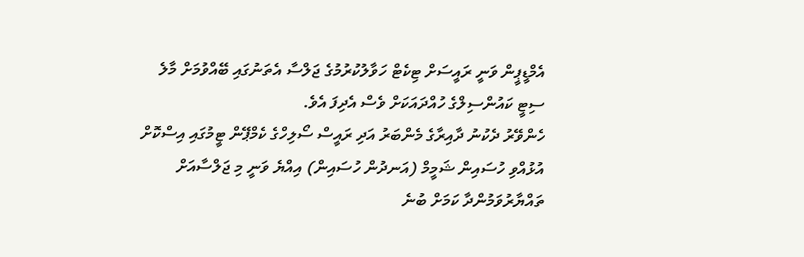އެމްޑީޕީން ވަނީ ރައީސަށް ޓިކެޓް ހަވާލުކުރުމުގެ ޖަލްސާ އެތަނުގައި ބޭއްވުމަށް މާލެ ސިޓީ ކައުންސިލްގެ ހުއްދައަކަށް ވެސް އެދިފަ އެވެ.
ހެންވޭރު ދެކުނު ދާއިރާގެ މެންބަރު އަދި ރައީސް ސޯލިހްގެ ކެމްޕޭން ޓީމުގައި އިސްކޮށް އުޅުއްވި ހުސައިން ޝަމީމް (އަނދުން ހުސައިން) އިއްޔެ ވަނީ މި ޖަލްސާއަށް ތައްޔާރުވަމުންދާ ކަމަށް ބުނެ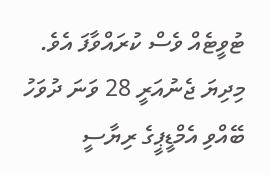ޓުވީޓެއް ވެސް ކުރައްވާފަ އެވެ.
މިދިޔަ ޖެނުއަރީ 28 ވަނަ ދުވަހު ބޭއްވި އެމްޑީޕީގެ ރިޔާސީ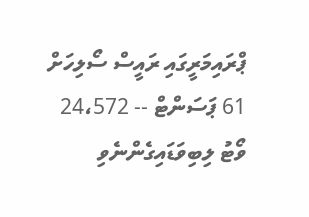ޕްރައިމަރީގައި ރައީސް ސޯލިހަށް 61 ޕަސަންޓް -- 24،572 ވޯޓު ލިބިވަޑައިގެންނެވި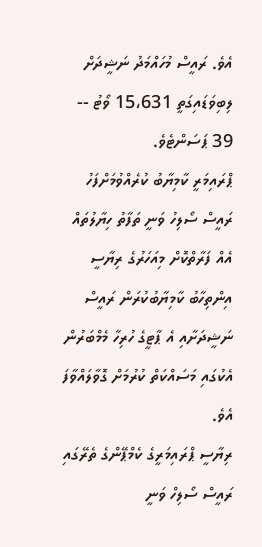އެވެ. ރައީސް މުހައްމަދު ނަޝީދަށް ލިބިވަޑައިގަތީ 15،631 ވޯޓު -- 39 ޕަސަންޓެވެ.
ޕްރައިމަރީ ކާމިޔާބު ކުރެއްވުމަށްފަހު ރައީސް ސޯލިހު ވަނީ ތަފާތު ހިޔާލުތައް އެއް ފަރާތްކޮށް މިއަހަރުގެ ރިޔާސީ އިންތިހާބު ކާމިޔާބުކުރަން ރައީސް ނަޝީދަށާއި އެ ޕާޓީގެ ހުރިހާ މެމްބަރުން އެކުގައި މަސައްކަތް ކުރުމަށް ގޮވާލައްވާފަ އެވެ.
ރިޔާސީ ޕްރައިމަރީގެ ކެމްޕޭންގެ ތެރޭގައި ރައީސް ސޯލިހް ވަނީ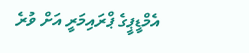އެމްޑީޕީގެ ޕްރައިމަރީ އަށް ވުރެ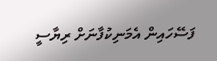ފަސޭހައިން އެމަނިކުފާނަށް ރިޔާސީ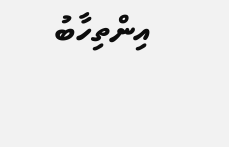އިންތިހާބު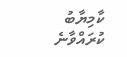ކާމިޔާބު ކުރައްވާނެ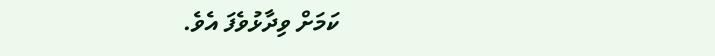ކަމަށް ވިދާޅުވެފަ އެވެ.